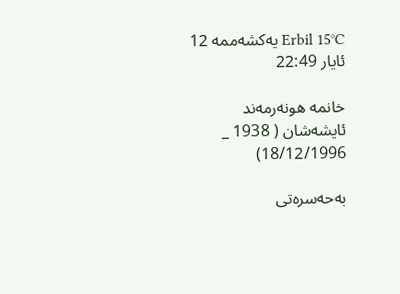Erbil 15°C یەکشەممە 12 ئایار 22:49

خانمه‌ هونه‌رمه‌ند ئايشه‌شان ( 1938 _ 18/12/1996)

به‌حه‌سره‌تى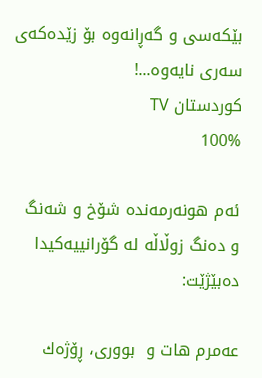بێكه‌سی و گه‌ڕانه‌وه‌ بۆ زێده‌كه‌ى سه‌رى نايه‌وه‌...!
کوردستان TV
100%

ئه‌م هونه‌رمه‌نده‌ شۆخ و شه‌نگ و ده‌نگ زوڵاڵه‌ له‌ گۆرانييه‌كيدا ده‌بێژێت:

عه‌مرم هات و  بوورى، ڕۆژه‌ك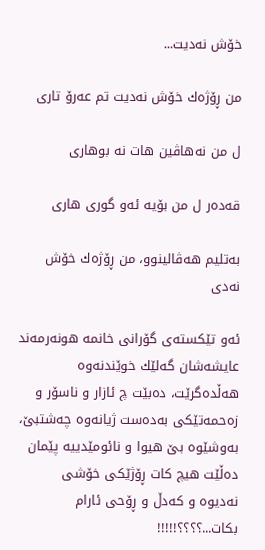خۆش نه‌ديت...

من ڕۆژه‌ك خۆش نه‌ديت تم عه‌رۆ تارى

ل من نه‌هاڤين هات نه‌ بوهارى

قه‌ده‌ر ل من بۆيه‌ ئه‌و گورى هارى

به‌تليم هه‌ڤالينوو، من ڕۆژه‌ك خۆش نه‌دى

ئه‌و تێكسته‌ى گۆرانى خانمه‌ هونه‌رمه‌ند عايشه‌شان گه‌لێك خوێندنه‌وه‌ هه‌ڵده‌گرێت، ده‌بێت چ ئازار و ناسۆر و زه‌حمه‌تێكى به‌ده‌ست ژيانه‌وه‌ چه‌شتبێ، به‌وشێوه‌ بێ هيوا و نائومێدييه‌ پێمان ده‌ڵێت هيچ كات ڕۆژێكى خۆشی نه‌ديوه ‌و كه‌دڵ و ڕۆحى ئارام بكات...؟؟؟؟!!!!!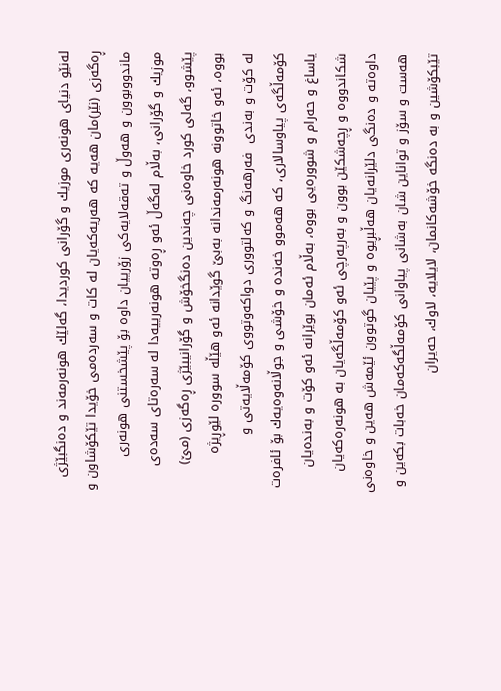له‌نێو دنياى هونه‌رى موزيك و گۆرانى كورديدا، گه‌لێك هونه‌رمه‌ند و ده‌نگبێژى ڕه‌گه‌زى (نێر)مان هه‌يه‌ كه‌ هه‌ريه‌كه‌يان له ‌كات و سه‌رده‌مى خۆيدا تێكۆشاون و ماندووبوون و هه‌وڵ و ته‌قه‌لايه‌كى زۆرييان داوه‌ بۆ پێشخستنى هونه‌رى موزيك و گۆرانى، به‌ڵام له‌گه‌ڵ ئه‌و ڕه‌وته‌ هونه‌رييه‌دا له‌ سه‌ره‌تاى سه‌ده‌ى پێشوو، گه‌لى كورد خاوه‌نى چه‌ندين ده‌نگخۆش و گۆرانيبێژى ڕه‌گه‌زى (مێ) بووه‌، ئه‌و خاتوونه‌ هونه‌رمه‌ندانه‌ به‌بێ گوێدانه‌ ئه‌و هێڵه‌ سووره‌ لێوڕيژه‌ له ‌كۆت و به‌ندى  فه‌رهه‌نگ و كه‌لتوورى دواكه‌وتووى كۆمه‌ڵايه‌تى و كۆمه‌ڵگه‌ى پياوسالارى، كه‌ هه‌موو خه‌نده‌ و خۆشی و جوڵانه‌وه‌يه‌ك بۆ ئافره‌ت ياساغ و حه‌رام و شووره‌یی بووه‌، به‌ڵام ئه‌مان بوێرانه‌ ئه‌و كۆت و به‌نده‌يان شكاندووه‌ و ڕچه‌شكێن بوون و به‌رپه‌رچى ئه‌و كۆمه‌ڵگه‌يان به ‌هونه‌ره‌كه‌يان داوه‌ته ‌و ده‌نگى دلێرانه‌يان هه‌ڵبڕيوه‌ و پێيان گوتوون ئێمه‌ش هه‌ين و خاوه‌نى هه‌ست و سۆز و تواناين شان به‌شانى پياوانى كۆمه‌ڵگه‌كه‌مان خه‌بات بكه‌ين و تێبكۆشين و به‌ ده‌نگه‌ خۆشه‌كانمان، لايلايه، لاوك، حه‌يران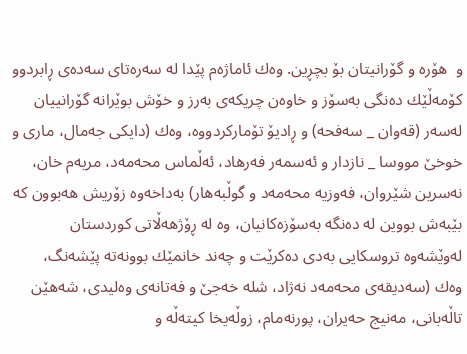و  هۆره و گۆرانيتان بۆ بچڕين. وه‌ك ئاماژه‌م پێدا له ‌سه‌ره‌تاى سه‌ده‌ى ڕابردوو كۆمه‌ڵێك ده‌نگى به‌سۆز و خاوه‌ن چريكه‌ى به‌رز و خۆش بوێرانه‌ گۆرانييان له‌سه‌ر (قه‌وان _ سه‌فحه‌) و ڕاديۆ تۆماركردووه‌، وه‌ك (دايكى جه‌مال، مارى و خوخێ مووسا _ نازدار و ئه‌سمه‌ر فه‌رهاد، ئه‌ڵماس محه‌مه‌د، مريه‌م خان، نه‌سرين شێروان، فه‌وزيه‌ محه‌مه‌د و گوڵبه‌هار) به‌داخه‌وه‌ زۆريش هه‌بوون كه‌ بێبه‌ش بووين له‌ ده‌نگه‌ به‌سۆزه‌كانيان، وه‌ له‌ ڕۆژهه‌ڵاتى كوردستان له‌وێشه‌وه‌ تروسكایی به‌دى ده‌كرێت و چه‌ند خانمێك بوونه‌ته‌ پێشه‌نگ، وه‌ك (سه‌ديقه‌ى محه‌مه‌د نه‌ژاد، شله‌ خه‌جێ و فه‌تانه‌ى وه‌ليدى، شه‌هێن تاڵه‌بانى، مه‌نيج حه‌يران، پورنه‌مام، زوڵه‌يخا كيته‌ڵه ‌و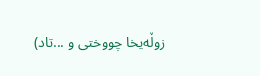زوڵه‌يخا چووختى و ...تاد)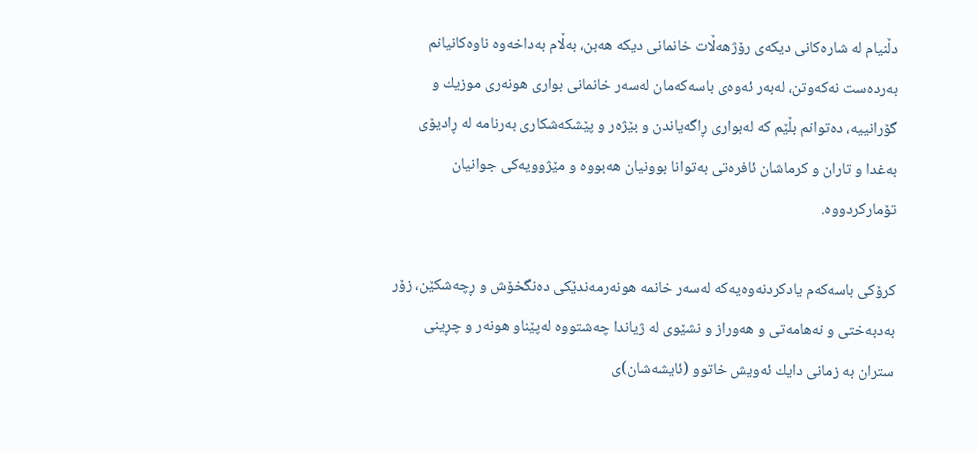دڵنيام له ‌شاره‌كانى ديكه‌ى رۆژهه‌ڵات خانمانى ديكه‌ هه‌بن، به‌ڵام به‌داخه‌وه ناوه‌كانيانم به‌رده‌ست نه‌كه‌وتن، له‌به‌ر ئه‌وه‌ى باسه‌كه‌مان له‌سه‌ر خانمانى بوارى هونه‌رى موزيك و گۆرانييه، ده‌توانم بڵێم كه‌ له‌بوارى ڕاگه‌ياندن و بێژه‌ر و پێشكه‌شكارى به‌رنامه‌ له‌ ڕاديۆى به‌غدا و تاران و كرماشان ئافره‌تى به‌توانا بوونيان هه‌بووه‌ و مێژوويه‌كى جوانيان تۆماركردووه‌.

كرۆكى باسه‌كه‌م يادكردنه‌وه‌يه‌كه‌ له‌سه‌ر خانمه‌ هونه‌رمه‌ندێكى ده‌نگخۆش و ڕچه‌شكێن، زۆر به‌دبه‌ختى و نه‌هامه‌تى و هه‌وراز و نشێوی له‌ ژیاندا چه‌شتووه‌ له‌پێناو هونه‌ر و چڕينى ستران به‌ زمانى دايك ئه‌ويش خاتوو (ئايشه‌شان)ى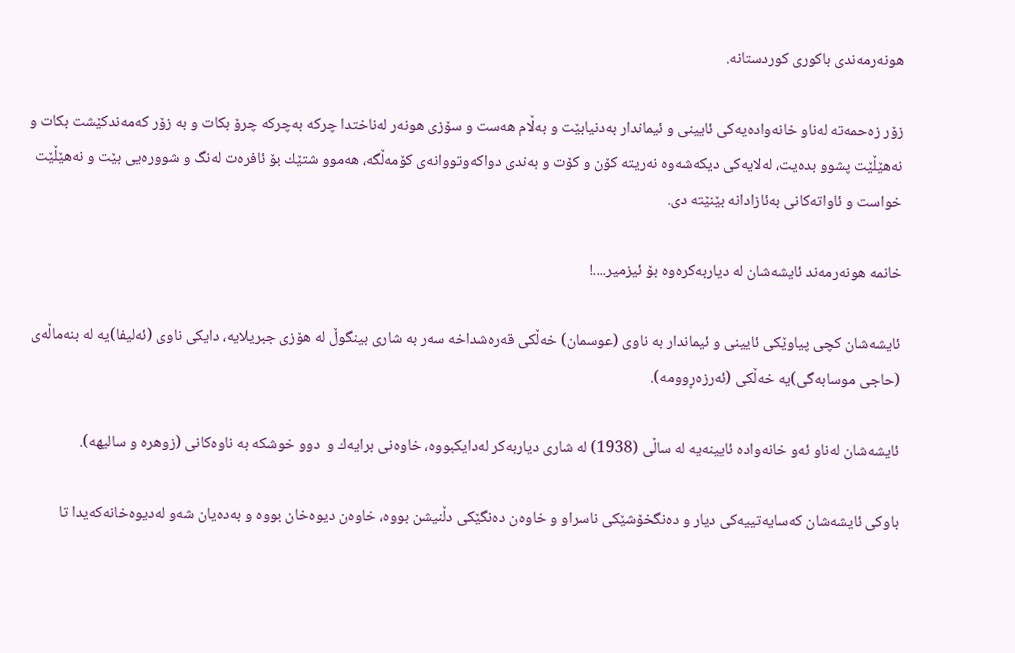هونه‌رمه‌ندى باكورى كوردستانه‌.

زۆر زه‌حمه‌ته‌ له‌ناو خانه‌واده‌يه‌كى ئايينى و ئيماندار به‌دنيابێت و به‌ڵام هه‌ست و سۆزى هونه‌ر له‌ناختدا چركه‌ به‌چركه چرۆ بكات و به‌ زۆر كه‌مه‌ندكێشت بكات و نه‌هێڵێت پشوو بده‌يت، له‌لايه‌كى ديكه‌شه‌وه‌ نه‌ريته‌ كۆن و كۆت و به‌ندى دواكه‌وتووانه‌ى كۆمه‌ڵگه‌، هه‌موو شتێك بۆ ئافره‌ت له‌نگ و شووره‌یی بێت و نه‌هێڵێت خواست و ئاواته‌كانى به‌ئازادانه‌ بێنێته‌ دى.

خانمه‌ هونه‌رمه‌ند ئايشه‌شان له‌ دياربه‌كره‌وه‌ بۆ ئيزمير....!

ئايشه‌شان كچى پياوێكى ئايينى و ئيماندار به ‌ناوى (عوسمان) خه‌ڵكى قه‌ره‌شداخه‌ سه‌ر به ‌شارى بينگوڵ له ‌هۆزى جبريلايه‌، دايكى ناوى (ئه‌ليفا)يه‌ له ‌بنه‌ماڵه‌ى (حاجى موسابه‌گی)يه‌ خه‌ڵكى (ئه‌رزه‌ڕوومه‌).

ئايشه‌شان له‌ناو ئه‌و خانه‌واده‌ ئايينه‌يه‌ له ‌ساڵى (1938) له‌ شارى دياربه‌كر له‌دايكبووه‌، خاوه‌نى برايه‌ك و  دوو خوشكه‌ به‌ ناوه‌كانى (زوهره‌ و ساليهه‌).

باوكى ئايشه‌شان كه‌سايه‌تيیه‌كى ديار و ده‌نگخۆشێكى ناسراو و خاوه‌ن ده‌نگێكى دڵنيشن بووه، خاوه‌ن ديوه‌خان بووه‌ و به‌ده‌يان شه‌و له‌ديوه‌خانه‌كه‌يدا تا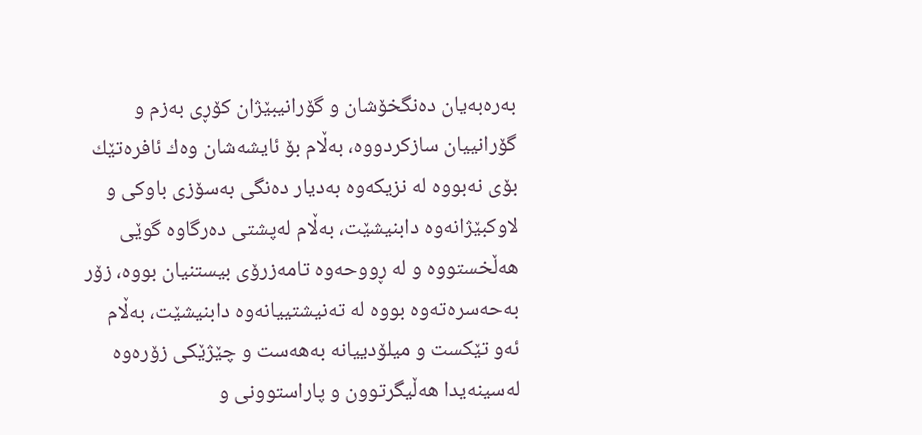به‌ره‌به‌يان ده‌نگخۆشان و گۆرانيبێژان كۆڕى به‌زم و گۆرانييان سازكردووه‌، به‌ڵام بۆ ئايشه‌شان وه‌ك ئافره‌تێك بۆى نه‌بووه‌ له ‌نزيكه‌وه‌ به‌ديار ده‌نگى به‌سۆزى باوكى و لاوكبێژانه‌وه‌ دابنيشێت، به‌ڵام له‌پشتى ده‌رگاوه‌ گوێی هه‌ڵخستووه‌ و له‌ ڕووحه‌وه‌ تامه‌زرۆی بيستنيان بووه‌، زۆر به‌حه‌سره‌ته‌وه‌ بووه‌ له ‌ته‌نيشتيیانه‌وه‌ دابنيشێت، به‌ڵام ئه‌و تێكست و ميلۆدييانه‌ به‌هه‌ست و چێژێكى زۆره‌وه‌ له‌سينه‌يدا هه‌ڵيگرتوون و پاراستوونى و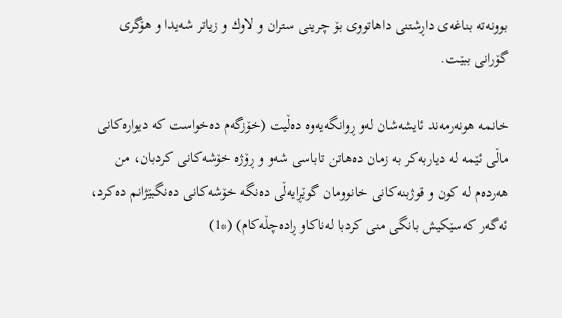بوونه‌ته‌ بناغه‌ى داڕشتنى داهاتووى بۆ چرينى ستران و لاوك و زياتر شه‌يدا و هۆگرى گۆرانى ببێـت.

خانمه‌ هونه‌رمه‌ند ئايشه‌شان له‌و ڕوانگه‌يه‌وه‌ ده‌ڵيت (خۆزگه‌م ده‌خواست كه‌ ديواره‌كانى ماڵى ئێمه‌ له ‌دياربه‌كر به‌ زمان ده‌هاتن تاباسى شه‌و و ڕۆژه‌ خۆشه‌كانى كردبان، من هه‌رده‌م له‌ كون و قوژبنه‌كانى خانوومان گوێڕايه‌ڵى ده‌نگه‌ خۆشه‌كانى ده‌نگبێژانم ده‌كرد، ئه‌گه‌ر كه‌سێكيش بانگى منى كردبا له‌ناكاو ڕاده‌چڵه‌كام) (*1)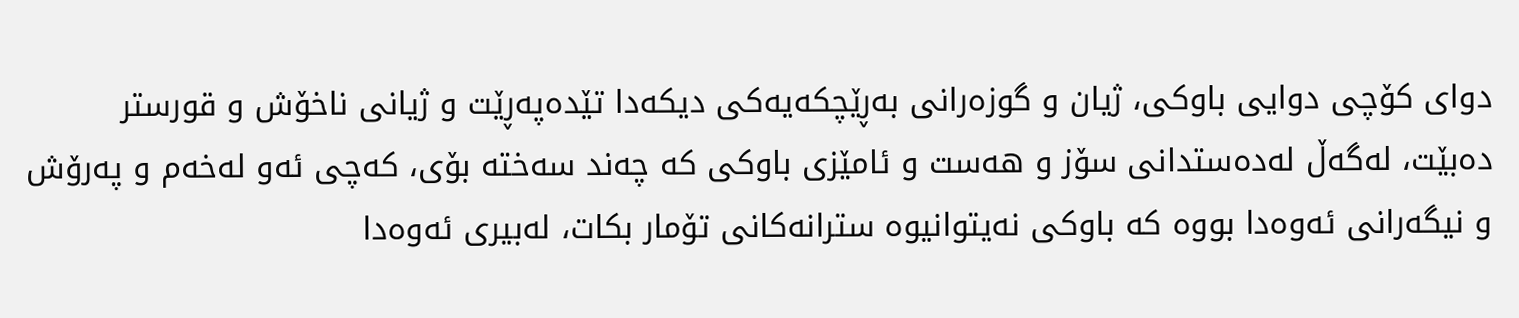دواى كۆچى دوایی باوكى، ژيان و گوزه‌رانى به‌ڕێچكه‌يه‌كى ديكه‌دا تێده‌په‌ڕێت و ژيانى ناخۆش و قورستر ده‌بێت، له‌گه‌ڵ له‌ده‌ستدانى سۆز و هه‌ست و ئامێزى باوكى كه‌ چه‌ند سه‌خته‌ بۆى، كه‌چى ئه‌و له‌خه‌م و په‌رۆش و نيگه‌رانى ئه‌وه‌دا بووه كه‌ باوكى نه‌يتوانيوه‌ سترانه‌كانى تۆمار بكات، له‌بيرى ئه‌وه‌دا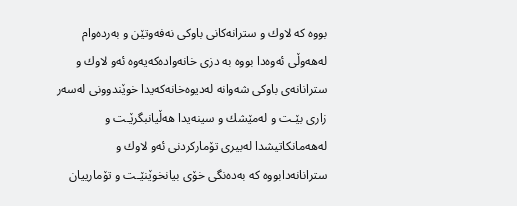بووه‌ كه‌ لاوك و سترانه‌كانى باوكى نه‌فه‌وتێن و به‌رده‌وام له‌هه‌وڵى ئه‌وه‌دا بووه‌ به‌ دزى خانه‌واده‌كه‌يه‌وه‌ ئه‌و لاوك و سترانانه‌ى باوكى شه‌وانه‌ له‌ديوه‌خانه‌كه‌يدا خوێندوونى له‌سه‌ر زارى بێـت و له‌مێشك و سينه‌يدا هه‌ڵيانبگرێـت و له‌هه‌مانكاتيشدا له‌بيرى تۆماركردنى ئه‌و لاوك و سترانانه‌دابووه‌ كه‌ به‌ده‌نگى خۆى بيانخوێنێـت و تۆمارييان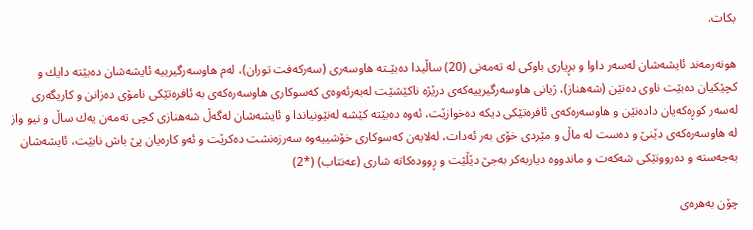بكات.

هونه‌رمه‌ند ئايشه‌شان له‌سه‌ر داوا و بڕيارى باوكى له‌ ته‌مه‌نى (20) ساڵيدا ده‌بێـته‌ هاوسه‌رى (سه‌ركه‌فت توران)، له‌م هاوسه‌رگيرييه‌ ئايشه‌شان ده‌بێته‌ دايك و كچێكيان ده‌بێت ناوى ده‌نێن (شه‌هناز)، ژيانى هاوسه‌رگيرييه‌كه‌ى درێژه‌ ناكێشێت له‌به‌رئه‌وه‌ى كه‌سوكارى هاوسه‌ره‌كه‌ى به‌ ئافره‌تێكى نامۆى ده‌زانن و كاريگه‌رى له‌سه‌ر كوڕه‌كه‌يان داده‌نێن و هاوسه‌ره‌كه‌ى ئافره‌تێكى ديكه‌ ده‌خوازێت، ئه‌وه‌ ده‌بێته‌ كێشه‌ له‌نێونياندا و ئايشەشان له‌گه‌ڵ شه‌هنازى كچى ته‌مه‌ن يه‌ك ساڵ و نيو واز له‌ هاوسه‌ره‌كه‌ى دێنێ و ده‌ست له‌ ماڵ و مێردى خۆى به‌ر ئه‌دات، له‌لايه‌ن كه‌سوكارى خۆشييه‌وه‌ سه‌رزه‌نشت ده‌كرێت و ئه‌و كاره‌يان پێ باش نابێت، ئايشه‌شان به‌جه‌سته‌ و ده‌روونێكى شه‌كه‌ت و ماندووه‌ دياربه‌كر به‌جێ دێڵێت و ڕووده‌كاته‌ شارى (عه‌نتاب) (*2)

چۆن به‌هره‌ى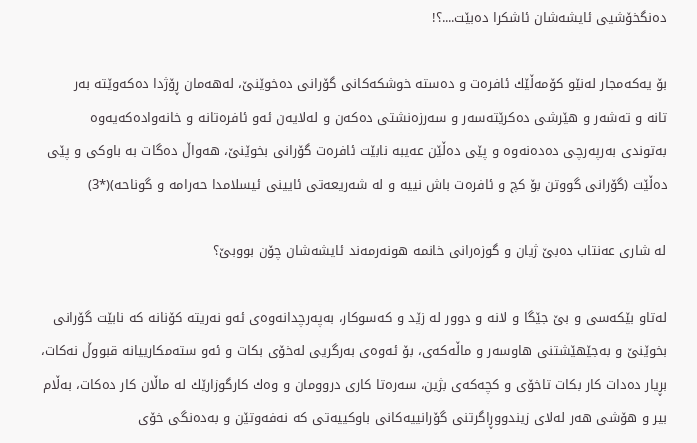ده‌نگخۆشیی ئايشەشان ئاشكرا ده‌بێت....؟!

بۆ يه‌كه‌مجار له‌نێو كۆمه‌ڵێك ئافره‌ت و ده‌سته‌ خوشكه‌كانى گۆرانى ده‌خوێنێ، له‌هه‌مان ڕۆژدا ده‌كه‌وێته‌ به‌ر تانه ‌و ته‌شه‌ر و هێرشى ده‌كرێته‌سه‌ر و سه‌رزه‌نشتى ده‌كه‌ن و له‌لايه‌ن ئه‌و ئافره‌تانه ‌و خانه‌واده‌كه‌يه‌وه‌ به‌توندى به‌رپه‌رچى ده‌ده‌نه‌وه‌ و پێى ده‌ڵێن ‌عه‌يبه‌ نابێت ئافره‌ت گۆرانى بخوێنێ، هه‌واڵ ده‌گات به‌ باوكى و پێى ده‌ڵێت (گۆرانى گووتن بۆ كچ و ئافره‌ت باش نييه‌ و له ‌شه‌ريعه‌تى ئايينى ئيسلامدا حه‌رامه‌ و گوناحه‌)(*3)

له‌ شارى عه‌نتاب ده‌بێ ژيان و گوزه‌رانى خانمه‌ هونه‌رمه‌ند ئايشه‌شان چۆن بووبێ؟

له‌تاو بێكه‌سی و بێ جێگا و لانه‌ و دوور له‌ زێد و كه‌سوكار، به‌په‌رچدانه‌وه‌ى ئه‌و نه‌ريته‌ كۆنانه‌ كه‌ نابێت گۆرانى بخوێنێ و به‌جێهێشتنى هاوسه‌ر و ماڵه‌كه‌ى، بۆ ئه‌وه‌ى به‌رگریى له‌خۆى بكات و ئه‌و سته‌مكارييانه‌ قبووڵ نه‌كات، بڕيار ده‌دات كار بكات تاخۆی و كچه‌كه‌ى بژين، سه‌ره‌تا كارى دروومان و وه‌ك كارگوزارێك له‌ ماڵان كار ده‌كات، به‌ڵام بير و هۆشی هه‌ر له‌لاى زيندووڕاگرتنى گۆرانييه‌كانى باوكیيه‌تى كه ‌نه‌فه‌وتێن و به‌ده‌نگى خۆی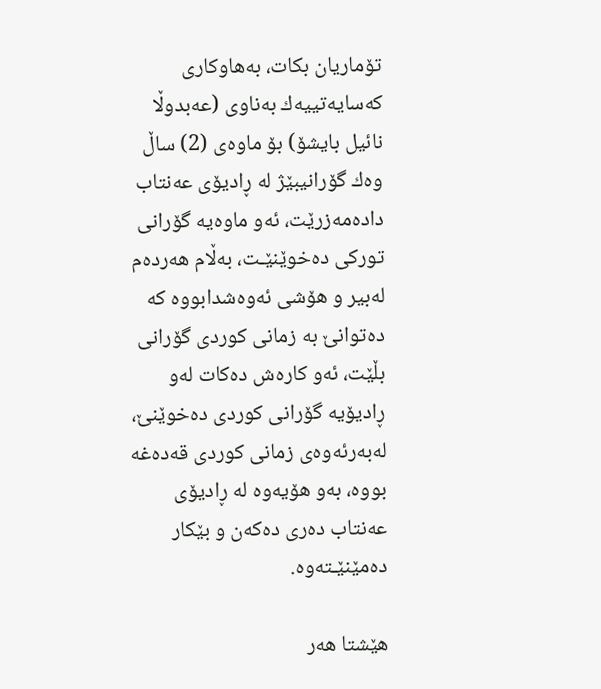تۆماريان بكات، به‌هاوكارى كه‌سايه‌تيیه‌ك به‌ناوى (عه‌بدوڵا نائيل بايشۆ) بۆ ماوه‌ى (2) ساڵ وه‌ك گۆرانيبێژ له‌ ڕاديۆى عه‌نتاب داده‌مه‌زرێت، ئه‌و ماوه‌يه‌ گۆرانى توركى ده‌خوێنێـت، به‌ڵام هه‌رده‌م له‌بير و هۆشی ئه‌وه‌شدابووه‌ كه‌ ده‌توانێ به ‌زمانى كوردى گۆرانى بڵێت، ئه‌و كاره‌ش ده‌كات له‌و ڕاديۆيه‌ گۆرانى كوردى ده‌خوێنێ، له‌به‌رئه‌وه‌ى زمانى كوردى قه‌ده‌غه‌ بووه‌، به‌و هۆيه‌وه‌ له ‌ڕاديۆى عه‌نتاب ده‌رى ده‌كه‌ن و بێكار ده‌مێنێـته‌وه‌.

هێشتا هه‌ر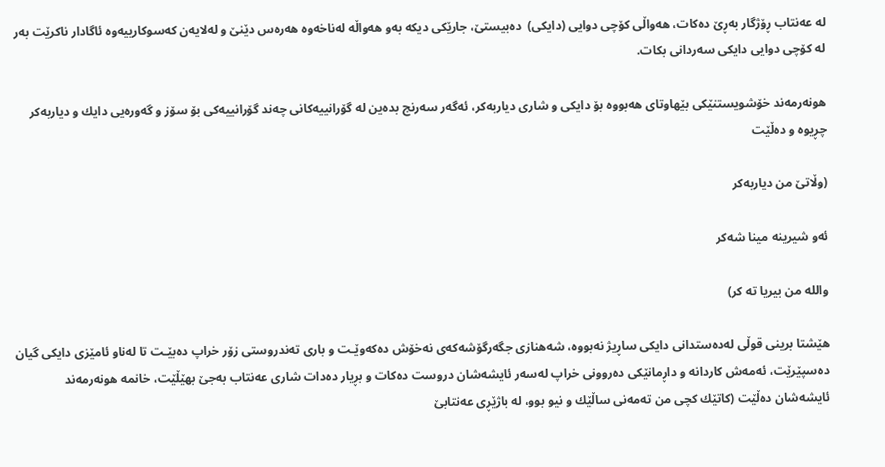له‌ عه‌نتاب ڕۆژگار به‌ڕێ ده‌كات، هه‌واڵى كۆچى دوايی (دايكى)  ده‌بيستێ، جارێكى ديكه‌ به‌و هه‌واڵه‌ له‌ناخه‌وه‌ هه‌ره‌س دێنێ و له‌لايه‌ن كه‌سوكارييه‌وه‌ ئاگادار ناكرێت به‌ر له ‌كۆچى دوایی دايكى سه‌ردانى بكات.

هونه‌رمه‌ند خۆشويستنێكى بێهاوتاى هه‌بووه‌ بۆ دايكى و شارى دياربه‌كر، ئه‌گه‌ر سه‌رنج بده‌ين له ‌گۆرانييه‌كانى چه‌ند گۆرانييه‌كى بۆ سۆز و گه‌وره‌یی دايك و دياربه‌كر چڕيوه‌ و ده‌ڵێت

(وڵاتێ من دياربه‌كر

ئه‌و شيرينه‌ مينا شه‌كر

والله‌ من بيريا ته‌ كر)

هێشتا برينى قوڵى له‌ده‌ستدانى دايكى ساڕيژ نه‌بووه، شه‌هنازى جگه‌رگۆشه‌كه‌ى نه‌خۆش ده‌كه‌وێـت و بارى ته‌ندروستى زۆر خراپ ده‌بێـت تا له‌ناو ئامێزى دايكى گيان ده‌سپێرێت، ئه‌مه‌ش كاردانه ‌و داڕمانێكى ده‌روونى خراپ له‌سه‌ر ئايشەشان دروست ده‌كات و بڕيار ده‌دات شارى عه‌نتاب به‌جێ بهێڵێت، خانمه‌ هونه‌رمه‌ند ئايشه‌شان ده‌ڵێت (كاتێك كچى من ته‌مه‌نى ساڵێك و نيو بوو، له‌ باژێڕى عه‌نتابێ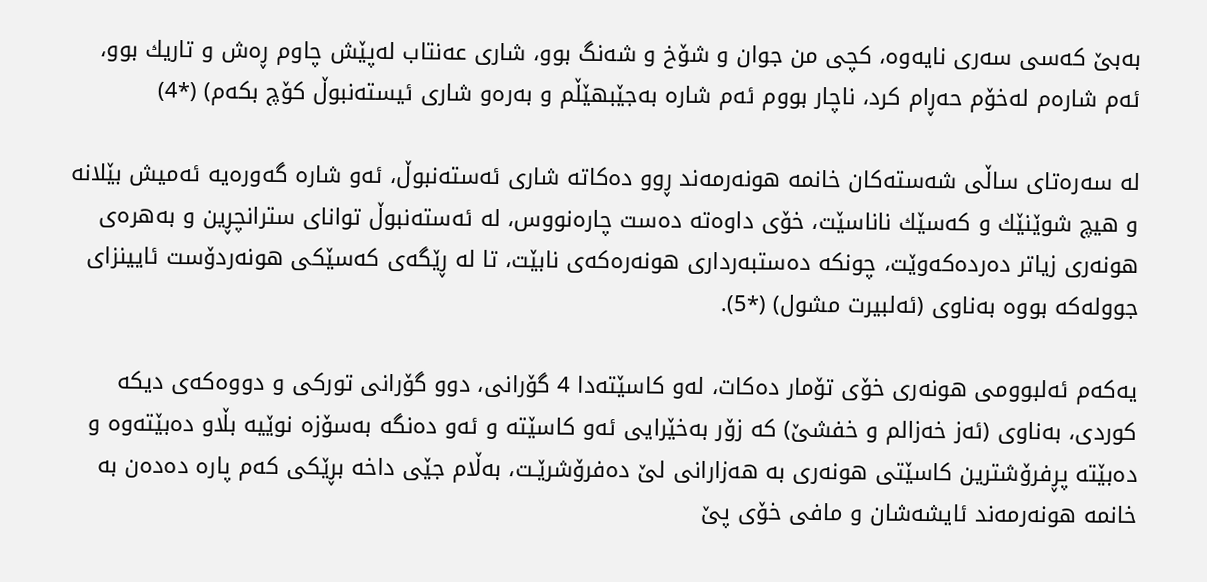به‌بێ كه‌سی سه‌رى نايه‌وه‌، كچى من جوان و شۆخ و شه‌نگ بوو، شارى عه‌نتاب له‌پێش چاوم ڕه‌ش و تاريك بوو، ئه‌م شاره‌م له‌خۆم حه‌ڕام كرد، ناچار بووم ئه‌م شاره‌ به‌جێبهێڵم و به‌ره‌و شارى ئيسته‌نبوڵ كۆچ بكه‌م) (*4)

له‌ سه‌ره‌تاى ساڵى شه‌سته‌كان خانمه‌ هونه‌رمه‌ند ڕوو ده‌كاته‌ شارى ئه‌سته‌نبوڵ، ئه‌و شاره‌ گه‌وره‌يه‌ ئه‌ميش بێلانه‌ و هيچ شوێنێك و كه‌سێك ناناسێت، خۆی داوه‌ته‌ ده‌ست چاره‌نووس، له ‌ئه‌سته‌نبوڵ تواناى سترانچڕين و به‌هره‌ى هونه‌رى زياتر ده‌رده‌كه‌وێت، چونكه‌ ده‌ستبه‌ردارى هونه‌ره‌كه‌ى نابێت، تا له‌ ڕێگه‌ى كه‌سێكى هونه‌ردۆست ئایینزای جووله‌كه‌ بووه‌ به‌ناوى (ئه‌لبيرت مشول) (*5).

يه‌كه‌م ئه‌لبوومى هونه‌رى خۆى تۆمار ده‌كات، له‌و كاسێته‌دا 4 گۆرانى، دوو گۆرانى توركى و دووه‌كه‌ى ديكه‌ كوردى، به‌ناوى (ئه‌ز خه‌زالم و خفشێ) كه‌ زۆر به‌خێرایی ئه‌و كاسێته‌ و ئه‌و ده‌نگه‌ به‌سۆزه‌ نوێيه‌ بڵاو ده‌بێته‌وه‌ و ده‌بێته‌ پڕفرۆشترين كاسێتى هونه‌رى به‌ هه‌زارانى لێ ده‌فرۆشرێـت، به‌ڵام جێى داخه‌ بڕێكى كه‌م پاره‌ ده‌ده‌ن به‌ خانمه‌ هونه‌رمه‌ند ئايشه‌شان و مافى خۆی پێ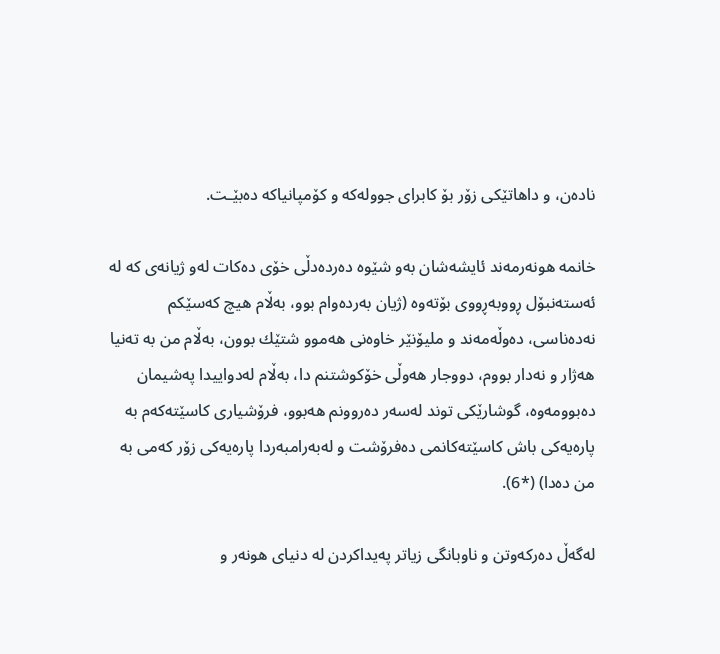ناده‌ن، و داهاتێكى زۆر بۆ كابراى جووله‌كه ‌و كۆمپانياكه‌ ده‌بێـت.

خانمه‌ هونه‌رمه‌ند ئايشه‌شان به‌و شێوه‌ ده‌رده‌دڵى خۆى ده‌كات له‌و ژيانه‌ى كه ‌له‌ ئه‌سته‌نبۆل ڕووبه‌ڕووى بۆته‌وه (ژيان به‌رده‌وام بوو، به‌ڵام هيچ كه‌سێكم نه‌ده‌ناسى، ده‌وڵه‌مه‌ند و مليۆنێر خاوه‌نى هه‌موو شتێك بوون، به‌ڵام من به‌ ته‌نيا هه‌ژار و نه‌دار بووم، دووجار هه‌وڵى خۆكوشتنم دا، به‌ڵام له‌دوايیدا په‌شيمان ده‌بوومه‌وه‌، گوشارێكى توند له‌سه‌ر ده‌روونم هه‌بوو، فرۆشيارى كاسێته‌كه‌م به‌ پاره‌يه‌كى باش كاسێته‌كانمى ده‌فرۆشت و له‌به‌رامبه‌ردا پاره‌يه‌كى زۆر كه‌مى به‌ من ده‌دا) (*6).

له‌گه‌ڵ ده‌ركه‌وتن و ناوبانگى زياتر په‌يداكردن له‌ دنياى هونه‌ر و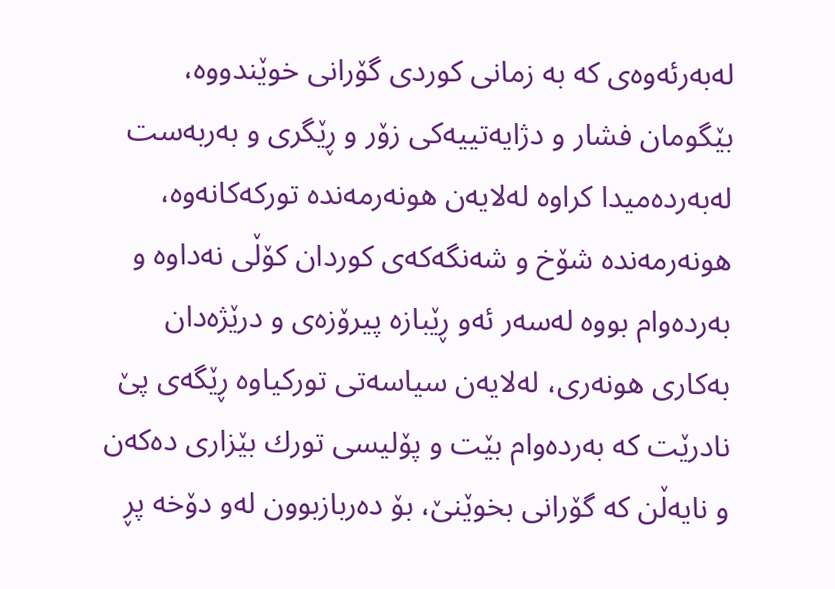له‌به‌رئه‌وه‌ى كه‌ به‌ زمانى كوردى گۆرانى خوێندووه، بێگومان فشار و دژايه‌تیيه‌كى زۆر و ڕێگرى و به‌ربه‌ست له‌به‌رده‌ميدا كراوه‌ له‌لايه‌ن هونه‌رمه‌نده‌ توركه‌كانه‌وه‌،  هونه‌رمه‌نده‌ شۆخ و شه‌نگه‌كه‌ى كوردان كۆڵى نه‌داوه ‌و به‌رده‌وام بووه‌ له‌سه‌ر ئه‌و ڕێبازه‌ پيرۆزه‌ى و درێژه‌دان به‌كارى هونه‌رى، له‌لايه‌ن سیاسه‌تی توركياوه‌ ڕێگه‌ى پێ نادرێت كه‌ به‌رده‌وام بێت و پۆليسى تورك بێزارى ده‌كه‌ن و نايه‌ڵن كه‌ گۆرانى بخوێنێ، بۆ ده‌ربازبوون له‌و دۆخه‌ پڕ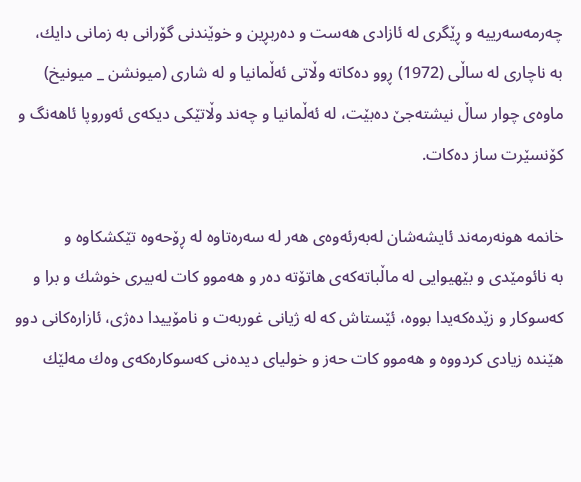چه‌رمه‌سه‌رييه ‌و ڕێگرى له‌ ئازادى هه‌ست و ده‌ربڕين و خوێندنى گۆرانى به‌ زمانى دايك،  به ‌ناچارى له ‌ساڵى (1972) ڕوو ده‌كاته‌ وڵاتى ئه‌ڵمانيا و له‌ شارى (ميونشن _ ميونيخ) ماوه‌ى چوار ساڵ نيشته‌جێ ده‌بێت، له‌ ئه‌ڵمانيا و چه‌ند وڵاتێكى ديكه‌ى ئه‌وروپا ئاهه‌نگ و كۆنسێرت ساز ده‌كات.

خانمه‌ هونه‌رمه‌ند ئايشه‌شان له‌به‌رئه‌وه‌ى هه‌ر له ‌سه‌ره‌تاوه‌ له‌ ڕۆحه‌وه‌ تێكشكاوه‌ و به ‌نائومێدى و بێهيوایى له ‌ماڵباته‌كه‌ى هاتۆته‌ ده‌ر و هه‌موو كات له‌بيرى خوشك و برا و كه‌سوكار و زێده‌كه‌يدا بووه، ئێستاش كه‌ له‌ ژيانى غوربه‌ت و نامۆييدا ده‌ژی، ئازاره‌كانى دوو هێنده‌ زيادى كردووه‌ و هه‌موو كات حه‌ز و خولياى ديده‌نى كه‌سوكاره‌كه‌ى وه‌ك مه‌لێك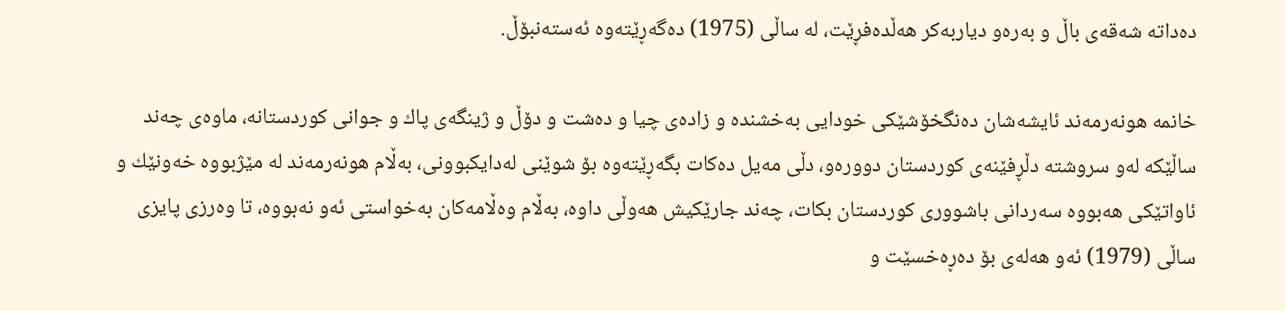ده‌داته‌ شه‌قه‌ى باڵ و به‌ره‌و دياربه‌كر هه‌ڵده‌فڕێت، له ‌ساڵى (1975) ده‌گه‌ڕێته‌وه‌ ئه‌سته‌نبۆڵ.

خانمه‌ هونه‌رمه‌ند ئايشه‌شان ده‌نگخۆشێكى خودایی به‌خشنده‌ و زاده‌ى چيا و ده‌شت و دۆڵ و ژينگه‌ى پاك و جوانى كوردستانه، ماوه‌ى چه‌ند ساڵێكه‌ له‌و سروشته‌ دڵڕفێنه‌ى كوردستان دووره‌و، دڵى مه‌يل ده‌كات بگه‌ڕێته‌وه‌ بۆ شوێنى له‌دايكبوونى، به‌ڵام هونه‌رمه‌ند له‌ مێژبووه خه‌ونێك و ئاواتێكى هه‌بووه‌ سه‌ردانى باشوورى كوردستان بكات، چه‌ند جارێكيش هه‌وڵى داوه‌، به‌ڵام وه‌ڵامه‌كان به‌خواستى ئه‌و نه‌بووه، تا وه‌رزى پايزى ساڵى (1979) ئه‌و هه‌له‌ى بۆ ده‌ڕه‌خسێت و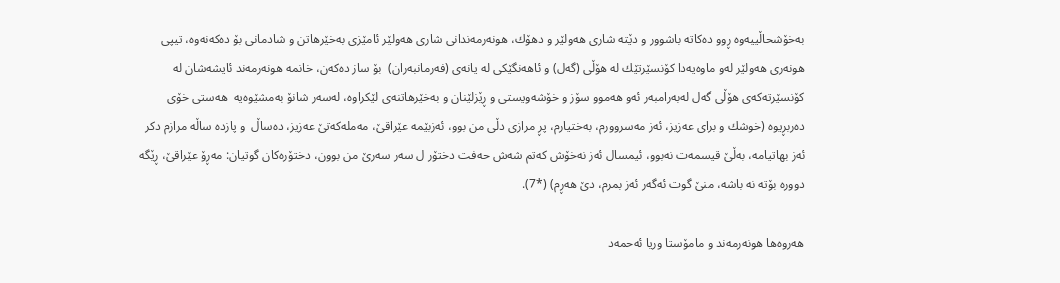به‌خۆشحاڵييه‌وه‌ ڕوو ده‌كاته‌ باشوور و دێته‌ شارى هه‌ولێر و دهۆك، هونه‌رمه‌ندانى شارى هه‌ولێر ئامێزى به‌خێرهاتن و شادمانى بۆ ده‌كه‌نه‌وه‌، تيپى هونه‌رى هه‌ولێر له‌و ماوه‌يه‌دا كۆنسێرتێك له‌ هۆڵى (گه‌ل) و ئاهه‌نگێكى له ‌يانه‌ى (فه‌رمانبه‌ران)  بۆ ساز ده‌كه‌ن، خانمه‌ هونه‌رمه‌ند ئايشه‌شان له‌ كۆنسێرته‌كه‌ى هۆڵى گه‌ل له‌به‌رامبه‌ر ئه‌و هه‌موو سۆز و خۆشه‌ويستى و ڕێزلێنان و به‌خێرهاتنه‌ى لێكراوه، له‌سه‌ر شانۆ به‌مشێوه‌يه‌  هه‌ستى خۆى ده‌ربڕيوه‌ (خوشك و براى عه‌زيز، ئه‌ز مه‌سروورم، به‌ختيارم، پڕ مرازى دڵى من بوو، ئه‌زبێمه‌ عێراقێ، مه‌مله‌كه‌تێ عه‌زيز، ده‌ساڵ  و پازده‌ ساڵه‌ مرازم دكر ئه‌ز بهاتيامه‌، به‌ڵێ قيسمه‌ت نه‌بوو، ئيمسال ئه‌ز نه‌خۆش كه‌تم شه‌ش حه‌فت دختۆر ل سه‌ر سه‌رێ من بوون، دختۆره‌كان گوتیان: مه‌ڕۆ عێراقێ، ڕێگه‌ دووره‌ بۆته‌ نه ‌باشه، منێ گوت ئه‌گه‌ر ئه‌ز بمرم، دێ هه‌ڕم) (*7).

هه‌روه‌ها هونه‌رمه‌ند و مامۆستا وريا ئه‌حمه‌د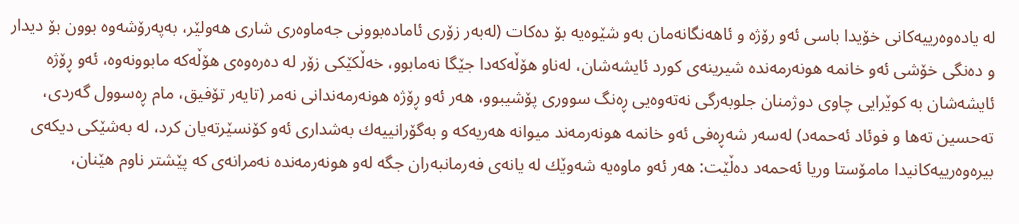له ‌ياده‌وه‌رييه‌كانى خۆيدا باسى ئه‌و رۆژه‌ و ئاهه‌نگانه‌مان به‌و شێوه‌يه‌ بۆ ده‌كات (له‌به‌ر زۆرى ئاماده‌بوونى جه‌ماوه‌رى شارى هه‌ولێر، به‌په‌رۆشه‌وه‌ بوون بۆ ديدار و ده‌نگى خۆشی ئه‌و خانمه‌ هونه‌رمه‌نده شيرينه‌ى كورد ئايشه‌شان، له‌ناو هۆڵه‌كه‌دا جێگا نه‌مابوو، خه‌ڵكێكى زۆر له‌ ده‌ره‌وه‌ى هۆڵه‌كه‌ مابوونه‌وه‌، ئه‌و ڕۆژه‌ ئايشه‌شان به‌ كوێرایی چاوى دوژمنان جلوبه‌رگى نه‌ته‌وه‌یی ڕه‌نگ سوورى پۆشيبوو، هه‌ر ئه‌و ڕۆژه‌ هونه‌رمه‌ندانى نه‌مر (تايه‌ر تۆفيق، مام ڕه‌سوول گه‌ردى، ته‌حسين ته‌ها و فوئاد ئه‌حمه‌د) له‌سه‌ر شه‌ڕه‌فى ئه‌و خانمه‌ هونه‌رمه‌ند ميوانه‌ هه‌ريه‌كه‌ و به‌گۆرانييه‌ك به‌شدارى ئه‌و كۆنسێرته‌‌يان كرد، له‌ به‌شێكى ديكه‌ى بيره‌وه‌ريیه‌كانيدا مامۆستا وريا ئه‌حمه‌د ده‌ڵێت: هه‌ر ئه‌و ماوه‌يه‌ شه‌وێك له‌ يانه‌ى فه‌رمانبه‌ران جگه‌ له‌و هونه‌رمه‌نده‌ نه‌مرانەی كە پێشتر ناوم هێنان،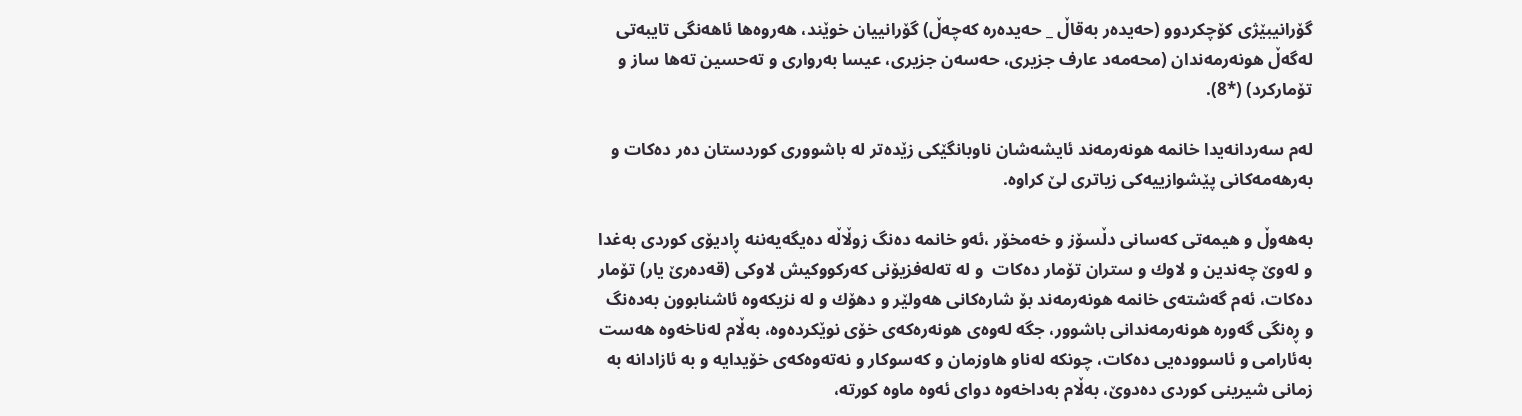گۆرانيبێژى كۆچكردوو (حه‌يده‌ر به‌قاڵ _ حه‌يده‌ره‌ كه‌چه‌ڵ) گۆرانييان خوێند، هه‌روه‌ها ئاهه‌نگى تايبه‌تى له‌گه‌ڵ هونه‌رمه‌ندان (محه‌مه‌د عارف جزيرى، حه‌سه‌ن جزيرى، عيسا به‌روارى و ته‌حسين ته‌ها ساز و تۆماركرد) (*8).

له‌م سه‌ردانه‌يدا خانمه‌ هونه‌رمه‌ند ئايشه‌شان ناوبانگێكى زێده‌تر له ‌باشوورى كوردستان ده‌ر ده‌كات و به‌رهه‌مه‌كانى پێشوازييه‌كى زياترى لێ كراوه.

به‌هه‌وڵ و هيمه‌تى كه‌سانى دڵسۆز و خه‌مخۆر ،ئه‌و خانمه‌ ده‌نگ زوڵاڵه‌ ده‌يگه‌يه‌ننه‌ ڕاديۆى كوردى به‌غدا و له‌وێ چه‌ندين و لاوك و ستران تۆمار ده‌كات  و له‌ ته‌له‌فزيۆنى كه‌ركووكيش لاوكى (قه‌ده‌رێ يار) تۆمار ده‌كات، ئه‌م گه‌شته‌ى خانمه‌ هونه‌رمه‌ند بۆ شاره‌كانى هه‌ولێر و دهۆك و له‌ نزيكه‌وه‌ ئاشنابوون به‌ده‌نگ و ڕه‌نگى گه‌وره‌ هونه‌رمه‌ندانى باشوور، جگه‌ له‌وه‌ى هونه‌ره‌كه‌ى خۆى نوێكرده‌وه‌، به‌ڵام له‌ناخه‌وه‌ هه‌ست به‌ئارامی و ئاسووده‌یی ده‌كات، چونكه‌ له‌ناو هاوزمان و كه‌سوكار و نه‌ته‌وه‌كه‌ى خۆيدايه ‌و به ‌ئازادانه‌ به‌ زمانى شيرينى كوردى ده‌دوێ، به‌ڵام به‌داخه‌وه‌ دواى ئه‌وه‌ ماوه‌ كورته‌،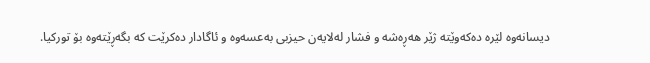ديسانه‌وه‌ لێره‌ ده‌كه‌وێته‌ ژێر هه‌ڕه‌شه ‌و فشار له‌لا‌يه‌ن حيزبى به‌عسه‌وه‌ و ئاگادار ده‌كرێت كه‌ بگه‌ڕێته‌وه‌ بۆ توركيا.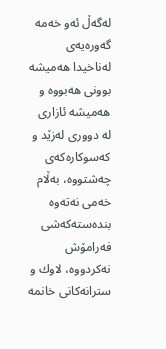له‌گه‌ڵ ئه‌و خه‌مه‌ گه‌وره‌يه‌ى له‌ناخيدا هه‌ميشه‌ بوونى هه‌بووه‌ و هه‌ميشه‌ ئازارى له‌ دوورى له‌زێد و كه‌سوكاره‌كه‌ى چه‌شتووه‌، به‌ڵام خه‌مى نه‌ته‌وه‌ بنده‌سته‌كه‌شى فه‌رامۆش نه‌كردووه، لاوك و سترانه‌كانى خانمه‌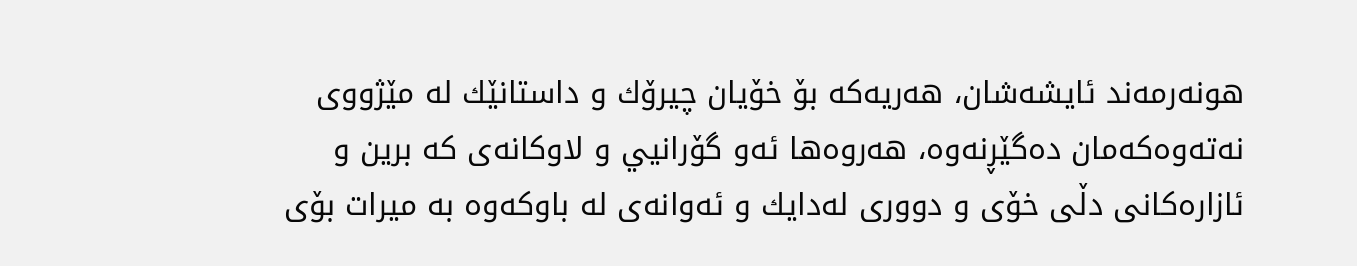هونه‌رمه‌ند ئايشه‌شان، هه‌ريه‌كه‌ بۆ خۆيان چيرۆك و داستانێك له‌ مێژووى نه‌ته‌وه‌كه‌مان ده‌گێڕنه‌وه‌، هه‌روه‌ها ئه‌و گۆرانيي و لاوكانه‌ى كه‌ برين و ئازاره‌كانى دڵى خۆی و دوورى له‌دايك و ئه‌وانه‌ى له‌ باوكه‌وه‌ به‌ ميرات بۆى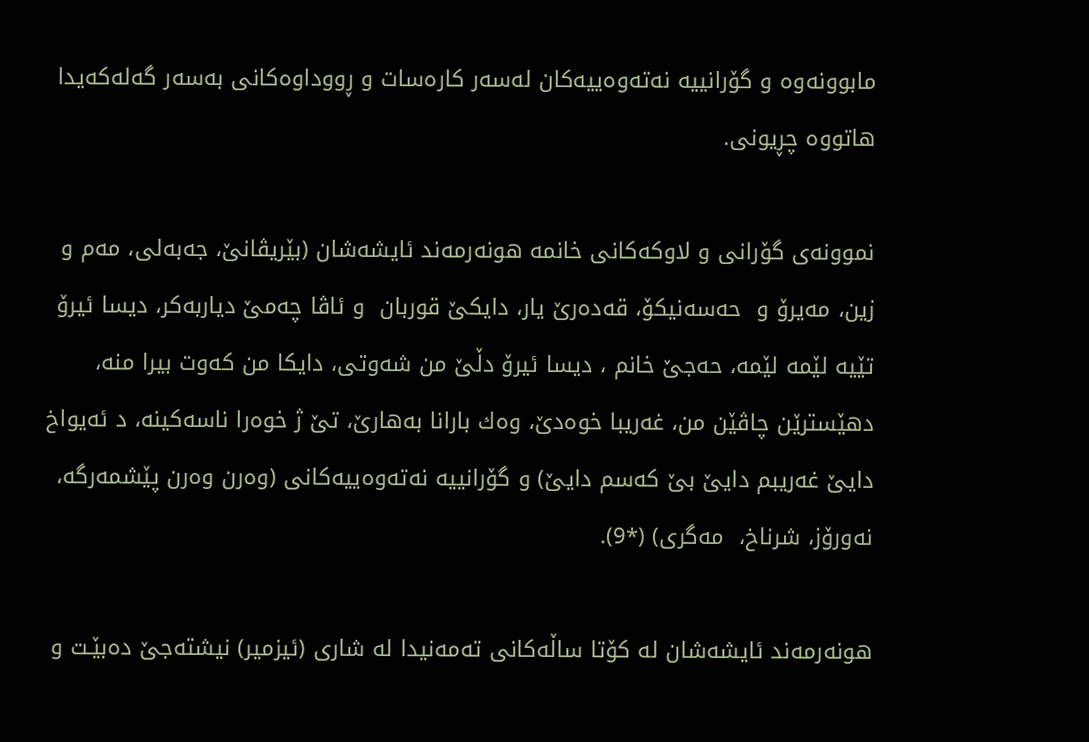مابوونه‌وه‌ و گۆرانييه‌ نه‌ته‌وه‌ييه‌كان له‌سه‌ر كاره‌سات و ڕووداوه‌كانى به‌سه‌ر گه‌له‌كه‌يدا هاتووه‌ چڕيونى.

نموونه‌ى گۆرانی و لاوكه‌كانى خانمه‌ هونه‌رمه‌ند ئايشه‌شان (بێريڤانێ، جه‌به‌لى، مه‌م و زين، مه‌يرۆ و  حه‌سه‌نيكۆ، قه‌ده‌رێ يار، دايكێ قوربان  و ئاڤا چه‌مێ دياربه‌كر، ديسا ئيرۆ تێيه‌ لێمه‌ لێمه‌، حه‌جێ خانم ، ديسا ئيرۆ دڵێ من شه‌وتى، دايكا من كه‌وت بيرا منه‌، دهێسترێن چاڤێن من، غه‌ريبا خوه‌دێ، وه‌ك بارانا به‌هارێ، تێ ژ خوه‌را ناسه‌كينه‌، د ئه‌يواخ دايێ غه‌ريبم دايێ بێ كه‌سم دايێ) و گۆرانييه‌ نه‌ته‌وه‌ييه‌كانى (وه‌رن وه‌رن پێشمه‌رگه، نه‌ورۆز، شرناخ،  مه‌گرى) (*9).

هونه‌رمه‌ند ئايشه‌شان له ‌كۆتا ساڵه‌كانى ته‌مه‌نيدا له ‌شارى (ئيزمير) نيشته‌جێ ده‌بێـت و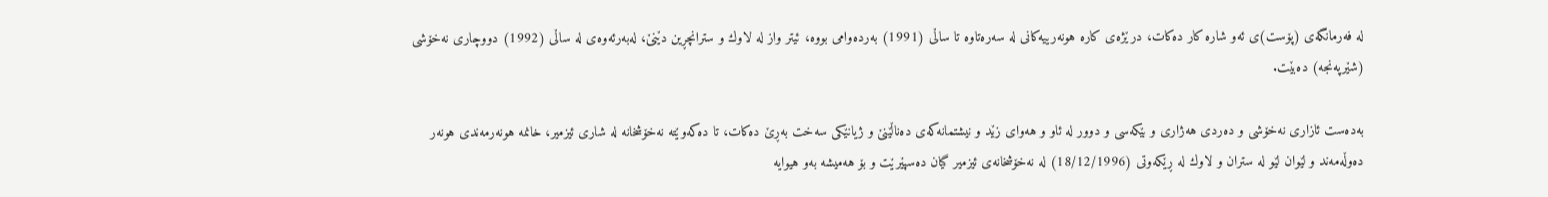له‌ فه‌رمانگه‌ى (پۆست)ى ئه‌و شاره‌ كار ده‌كات، درێژه‌ى كاره‌ هونه‌رييه‌كانى له‌ سه‌ره‌تاوه‌ تا ساڵى (1991) به‌رده‌وامى بووه‌، ئيتر واز له‌ لاوك و سترانچڕين دێنێ، له‌به‌رئه‌وه‌ى له‌ ساڵى (1992) دووچارى نه‌خۆشی (شێرپه‌نجه‌) ده‌بێت.

به‌ده‌ست ئازارى نه‌خۆشی و ده‌ردى هه‌ژارى و بێكه‌سى و دوور له‌ ئاو و هه‌واى زێد و نيشتمانه‌كه‌ى ده‌ناڵێنێ و ژيانێكى سه‌خت به‌ڕێ ده‌كات، تا ده‌كه‌وێته‌ نه‌خۆشخانه‌ له ‌شارى ئيزمير، خانمه‌ هونه‌رمه‌ندى هونه‌ر ده‌وڵه‌مه‌ند و لێوان لێو له‌ ستران و لاوك له‌ ڕێكه‌وتى (18/12/1996) له‌ نه‌خۆشخانه‌ى ئيزمير گيان ده‌سپێرێت و بۆ هه‌ميشه‌ به‌و هيوايه‌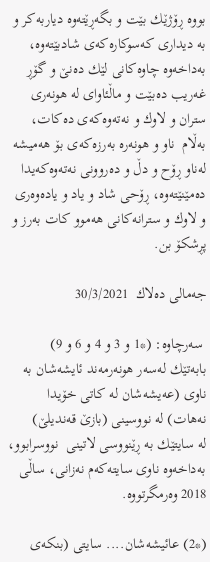بووه‌ ڕۆژێك بێت و بگه‌ڕێته‌وه‌ دياربه‌كر و به‌ ديدارى كه‌سوكاره‌كه‌ى شادبێته‌وه‌، به‌داخه‌وه‌ چاوه‌كانى لێك ده‌نێ و گۆڕ غه‌ريب ده‌بێت و ماڵئاوای له ‌هونه‌رى ستران و لاوك و نه‌ته‌وه‌كه‌ى ده‌كات، به‌ڵام  ناو و هونه‌ره‌ به‌رزه‌كه‌ى بۆ هه‌ميشه‌ له‌ناو ڕۆح و دڵ و ده‌روونى نه‌ته‌وه‌كه‌يدا ده‌مێنێته‌وه‌، ڕۆحى شاد و ياد و ياده‌وه‌رى و لاوك و سترانه‌كانى هه‌موو كات به‌رز و پڕشكۆ بن.

جه‌مالى ده‌لاك  30/3/2021

 سه‌رچاوه‌: (*1 و 3 و 4 و 6 و 9)  بابه‌تێك له‌سه‌ر هونه‌رمه‌ند ئايشه‌شان به‌ ناوى (عه‌يشه‌شان له ‌كاتى خۆيدا نه‌هات) له‌ نووسينى (بازێ قه‌نديلێ) له ‌سايتێك به‌ ڕێنووسى لاتينى  نووسرابوو، به‌داخه‌وه‌ ناوى سايته‌كه‌م نه‌زانى، ساڵى 2018 وه‌رمگرتووه.

(*2) عائيشه‌شان.... سايتى (بنكه‌ى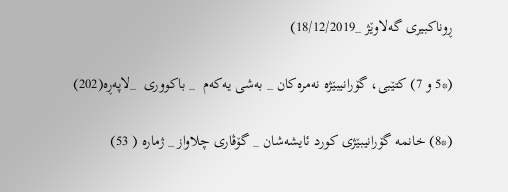ڕوناكبيرى گه‌لاوێژ _18/12/2019)

(*5 و 7) كتێبى، گۆرانيبێژه‌ نه‌مره‌كان _ به‌شى يه‌كه‌م  _ باكوورى  _لاپه‌ڕه‌(202)

(*8) خانمه‌ گۆرانيبێژى كورد ئايشه‌شان _ گۆڤارى چلاواز _ ژماره‌ ( 53)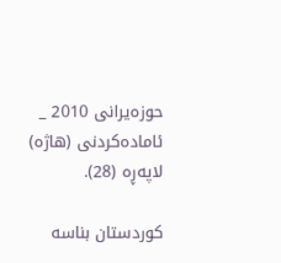حوزه‌يرانى 2010 _ ئاماده‌كردنى (هاژه‌) لاپه‌ڕه (28).

کوردستان بناسە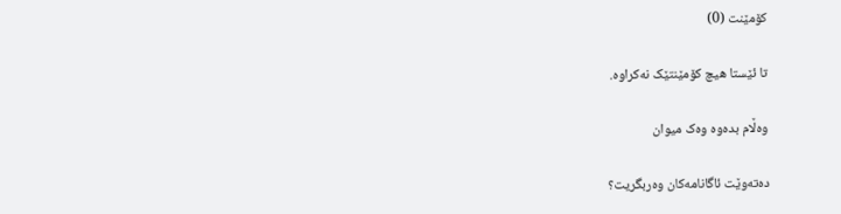کۆمێنت (0)

تا ئێستا هیچ کۆمێنتێک نەکراوە.

وەڵام بدەوە وەک میوان

دەتەوێت ئاگانامەکان وەربگریت؟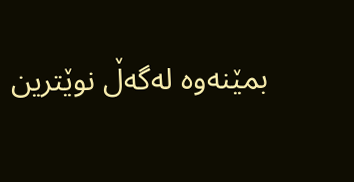بمێنەوە لەگەڵ نوێترین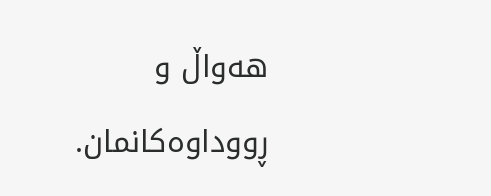هەواڵ و ڕووداوەکانمان.